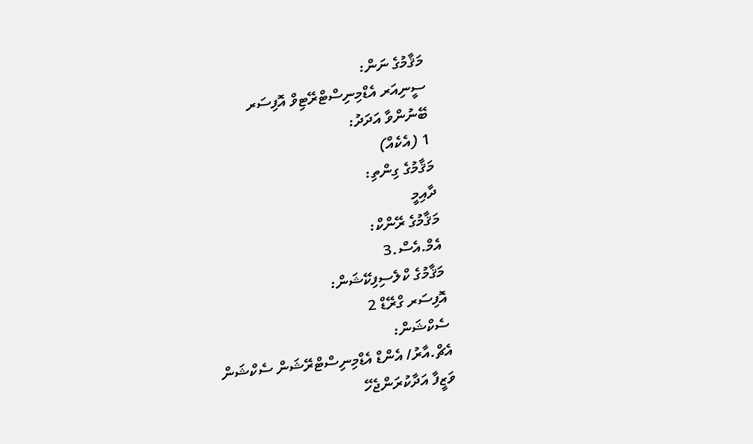މަޤާމުގެ ނަން:
ސީނިއަރ އެޑްމިނިސްޓްރޭޓިވް އޮފިސަރ
ބޭނުންވާ އަދަދު:
1 (އެކެއް)
މަޤާމުގެ ގިންތި:
ދާއިމީ
މަޤާމުގެ ރޭންކް:
އެމް.އެސް.3
މަޤާމުގެ ކްލެސިފިކޭޝަން:
އޮފިސަރ ގްރޭޑް 2
ސެކްޝަން:
އެޗް.އާރު/ އެންޑް އެޑްމިނިސްޓްރޭޝަން ސެކްޝަން
ވަޒީފާ އަދާކުރަންޖެހޭ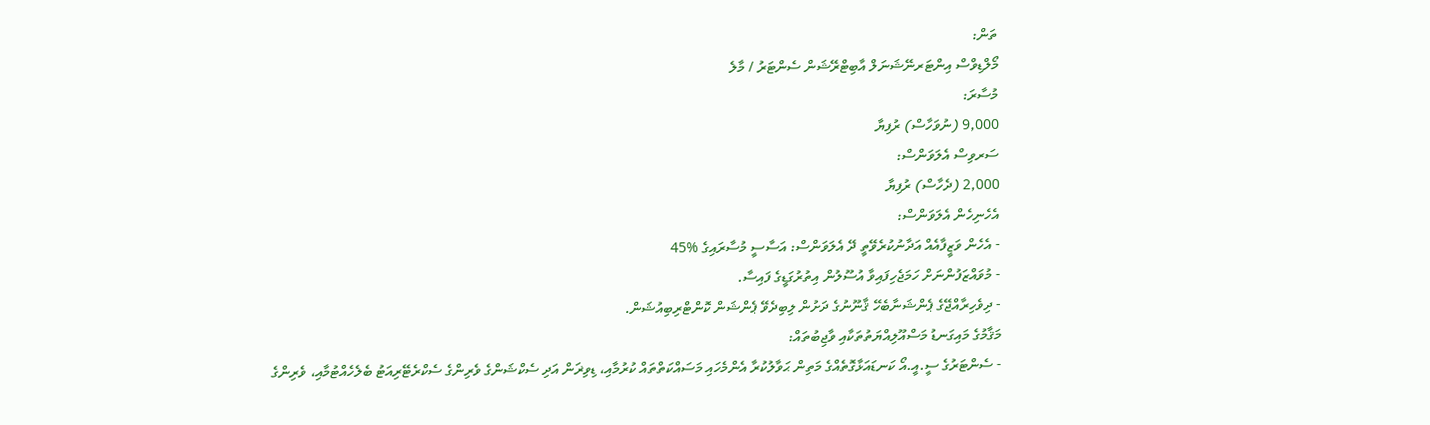ތަން:
މޯލްޑިވްސް އިންޓަރނޭޝަނަލް އާބިޓްރޭޝަން ސެންޓަރު / މާލެ
މުސާރަ:
9,000 (ނުވަހާސް) ރުފިޔާ
ސަރވިސް އެލަވަންސް:
2,000 (ދެހާސް) ރުފިޔާ
އެހެނިހެން އެލަވަންސް:
- އެހެން ވަޒީފާއެއް އަދާނުކުރެވޭތީ ދޭ އެލަވަންސް: އަސާސީ މުސާރައިގެ %45
- މުވައްޒަފުންނަށް ހަމަޖެހިފައިވާ އުސޫލުން އިތުރުގަޑީގެ ފައިސާ.
- ދިވެހިރާއްޖޭގެ ޕެންޝަނާބެހޭ ޤާނޫނުގެ ދަށުން ލިބިދެވޭ ޕެންޝަން ކޮންޓްރިބިއުޝަން.
މަޤާމުގެ މައިގަނޑު މަސްއޫލިއްޔަތުތަކާއި ވާޖިބުތައް:
- ސެންޓަރުގެ ސީ.އީ.އޯ ކަނޑައަޅާގޮތެއްގެ މަތިން ޙަވާލުކުރާ އެންމެހައި މަސައްކަތްތައް ކުރުމާއި، ޑިވިޜަން އަދި ސެކްޝަންގެ ވެރިންގެ ސެކްރެޓޭރިއަޓު ބެލެހެއްޓުމާއި، ވެރިންގެ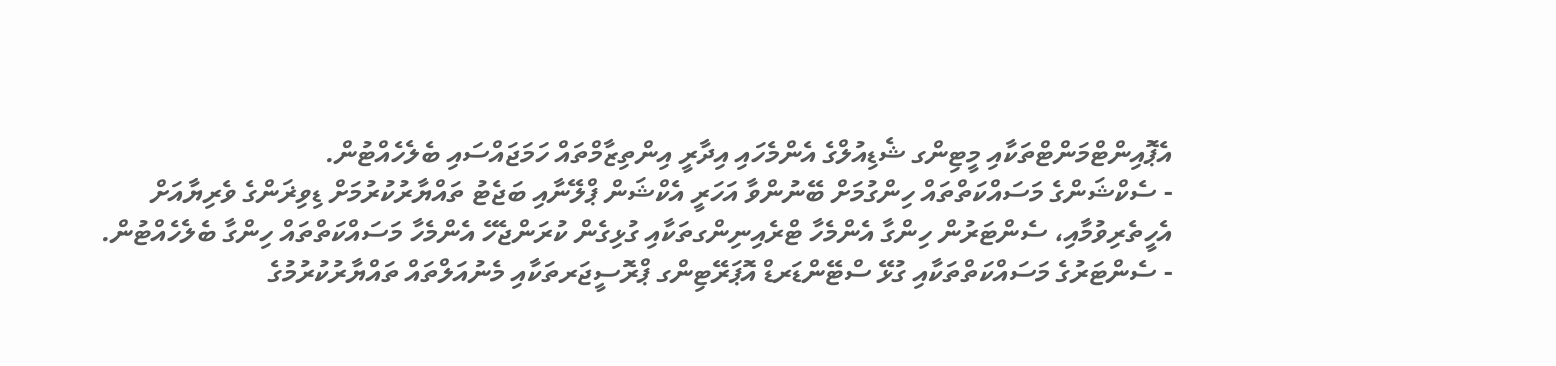އެޕޮއިންޓްމަންޓްތަކާއި މީޓިންގ ޝެޑިއުލްގެ އެންމެހައި އިދާރީ އިންތިޒާމްތައް ހަމަޖައްސައި ބެލެހެއްޓުން.
- ސެކްޝަންގެ މަސައްކަތްތައް ހިންގުމަށް ބޭނުންވާ އަހަރީ އެކްޝަން ޕްލޭނާއި ބަޖެޓު ތައްޔާރުކުރުމަށް ޑިވިޜަންގެ ވެރިޔާއަށް އެހީތެރިވުމާއި، ސެންޓަރުން ހިންގާ އެންމެހާ ޓްރެއިނިންގތަކާއި ގުޅިގެން ކުރަންޖެހޭ އެންމެހާ މަސައްކަތްތައް ހިންގާ ބެލެހެއްޓުން.
- ސެންޓަރުގެ މަސައްކަތްތަކާއި ގުޅޭ ސްޓޭންޑަރޑް އޮޕަރޭޓިންގ ޕްރޮސީޖަރތަކާއި މެނުއަލްތައް ތައްޔާރުކުރުމުގެ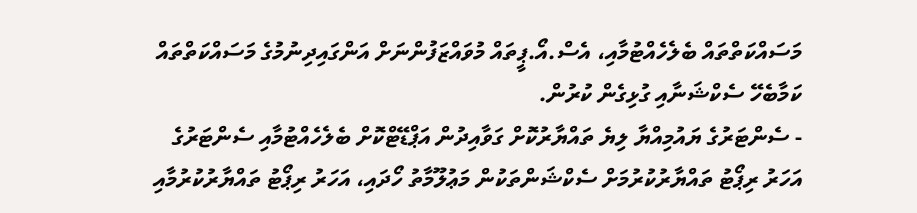މަސައްކަތްތައް ބެލެހެއްޓުމާއި، އެސް.އޯ.ޕީތައް މުވައްޒަފުންނަށް އަންގައިދިނުމުގެ މަސައްކަތްތައް ކަމާބެހޭ ސެކްޝަނާއި ގުޅިގެން ކުރުން.
- ސެންޓަރުގެ ޔައުމިއްޔާ ލިޔެ ތައްޔާރުކޮށް ގަވާއިދުން އަޕްޑޭޓްކޮށް ބެލެހެއްޓުމާއި ސެންޓަރުގެ އަހަރު ރިޕޯޓު ތައްޔާރުކުރުމަށް ސެކްޝަންތަކުން މަޢުލޫމާތު ހޯދައި، އަހަރު ރިޕޯޓު ތައްޔާރުކުރުމާއި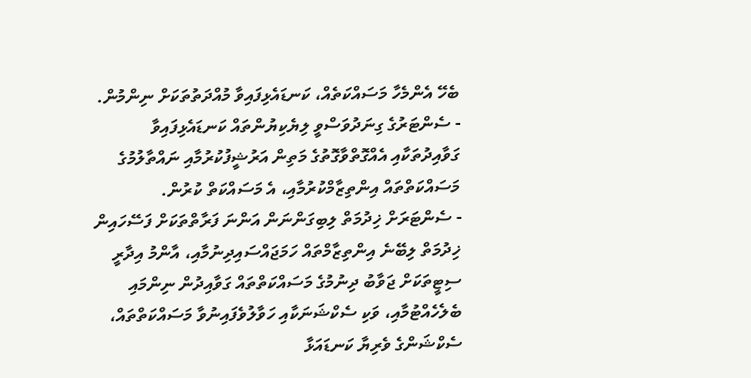ބެހޭ އެންމެހާ މަސައްކަތެއް، ކަނޑައެޅިފައިވާ މުއްދަތުތަކަށް ނިންމުން.
- ސެންޓަރުގެ ގިނަދުވަސްވީ ލިޔެކިޔުންތައް ކަނޑައެޅިފައިވާ ގަވާއިދުތަކާއި އެއްގޮތްވާގޮތުގެ މަތިން އަރުޝީފުކުރުމާއި ނައްތާލުމުގެ މަސައްކަތްތައް އިންތިޒާމްކުރުމާއި، އެ މަސައްކަތް ކުރުން.
- ސެންޓަރަށް ޚިދުމަތް ލިބިގަންނަން އަންނަ ފަރާތްތަކަށް ފަސޭހައިން ޚިދުމަތް ލިބޭނެ އިންތިޒާމްތައް ހަމަޖައްސައިދިނުމާއި، އާންމު އިދާރީ ސިޓީތަކަށް ޖަވާބު ދިނުމުގެ މަސައްކަތްތައް ގަވާއިދުން ނިންމައި ބެލެހެއްޓުމާއި، ވަކި ސެކްޝަނަކާއި ހަވާލުވެފައިނުވާ މަސައްކަތްތައް، ސެކްޝަންގެ ވެރިޔާ ކަނޑައަޅާ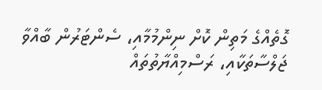ގޮތެއްގެ މަތިން ކޮށް ނިންމުމާއި، ސެންޓަރުން ބާއްވާ ޖަލްސާތަކާއި، ރަސްމިއްޔާތުތައް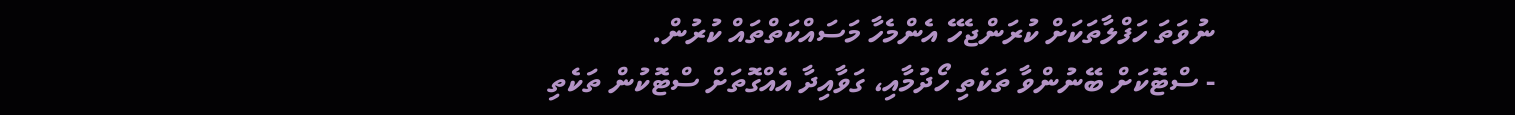ނުވަތަ ހަފްލާތަކަށް ކުރަންޖެހޭ އެންމެހާ މަސައްކަތްތައް ކުރުން.
- ސްޓޮކަށް ބޭނުންވާ ތަކެތި ހޯދުމާއި، ގަވާއިދާ އެއްގޮތަށް ސްޓޮކުން ތަކެތި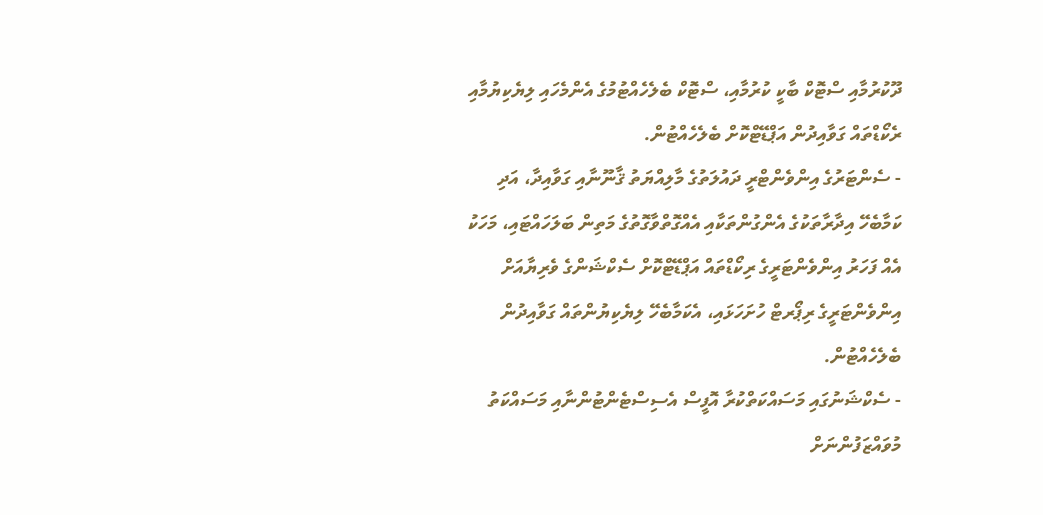ދޫކުރުމާއި ސްޓޮކް ބާކީ ކުރުމާއި، ސްޓޮކް ބެލެހެއްޓުމުގެ އެންމެހައި ލިޔެކިޔުމާއި ރެކޯޑްތައް ގަވާއިދުން އަޕްޑޭޓްކޮށް ބެލެހެއްޓުން.
- ސެންޓަރުގެ އިންވެންޓްރީ ދައުލަތުގެ މާލިއްޔަތު ޤާނޫނާއި ގަވާއިދާ، އަދި ކަމާބެހޭ އިދާރާތަކުގެ އެންގުންތަކާއި އެއްގޮތްވާގޮތުގެ މަތިން ބަލަހައްޓައި، މަހަކު އެއް ފަހަރު އިންވެންޓަރީގެ ރިކޯޑްތައް އަޕްޑޭޓްކޮށް ސެކްޝަންގެ ވެރިޔާއަށް އިންވެންޓަރީގެ ރިޕޯރޓް ހުށަހަޅައި، އެކަމާބެހޭ ލިޔެކިޔުންތައް ގަވާއިދުން ބެލެހެއްޓުން.
- ސެކްޝަނުގައި މަސައްކަތްކުރާ އޮފީސް އެސިސްޓެންޓުންނާއި މަސައްކަތު މުވައްޒަފުންނަށް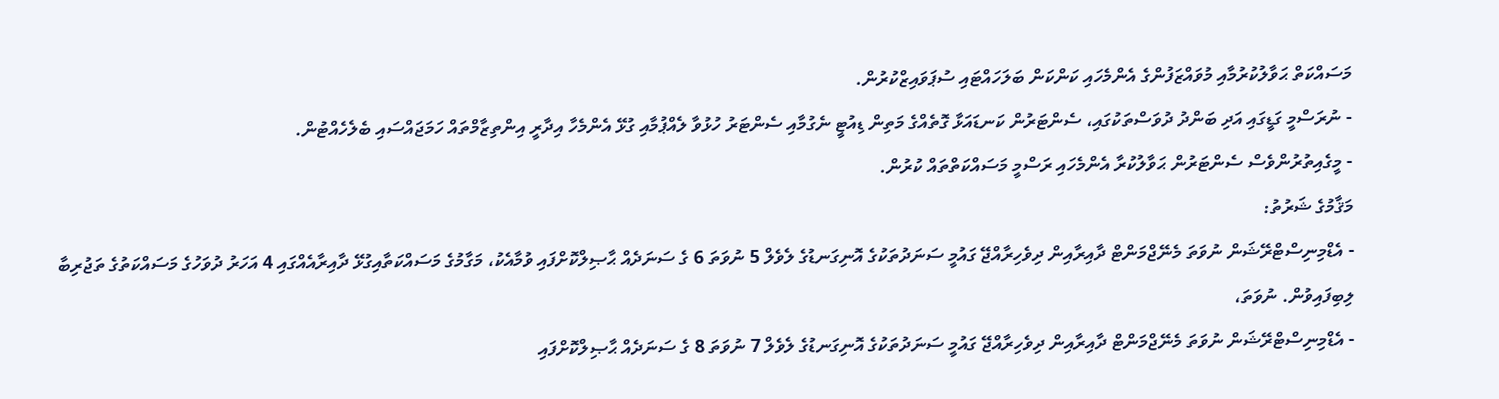މަސައްކަތް ޙަވާލުކުރުމާއި މުވައްޒަފުންގެ އެންމެހައި ކަންކަން ބަލަހައްޓައި ސުޕަވައިޒްކުރުން.
- ނުރަސްމީ ގަޑީގައި އަދި ބަންދު ދުވަސްތަކުގައި، ސެންޓަރުން ކަނޑައަޅާ ގޮތެއްގެ މަތިން ޑިއުޓީ ނެގުމާއި ސެންޓަރު ހުޅުވާ ލެއްޕުމާއި ގުޅޭ އެންމެހާ އިދާރީ އިންތިޒާމްތައް ހަމަޖައްސައި ބެލެހެއްޓުން.
- މީގެއިތުރުންވެސް ސެންޓަރުން ޙަވާލުކުރާ އެންމެހައި ރަސްމީ މަސައްކަތްތައް ކުރުން.
މަޤާމުގެ ޝަރުތު:
- އެޑްމިނިސްޓްރޭޝަން ނުވަތަ މެނޭޖްމަންޓް ދާއިރާއިން ދިވެހިރާއްޖޭ ގައުމީ ސަނަދުތަކުގެ އޮނިގަނޑުގެ ލެވެލް 5 ނުވަތަ 6 ގެ ސަނަދެއް ޙާޞިލްކޮށްފައި ވުމާއެކު، މަގާމުގެ މަސައްކަތާއިގުޅޭ ދާއިރާއެއްގައި 4 އަހަރު ދުވަހުގެ މަސައްކަތުގެ ތަޖުރިބާ ލިބިފައިވުން. ނުވަތަ،
- އެޑްމިނިސްޓްރޭޝަން ނުވަތަ މެނޭޖްމަންޓް ދާއިރާއިން ދިވެހިރާއްޖޭ ގައުމީ ސަނަދުތަކުގެ އޮނިގަނޑުގެ ލެވެލް 7 ނުވަތަ 8 ގެ ސަނަދެއް ޙާޞިލްކޮށްފައި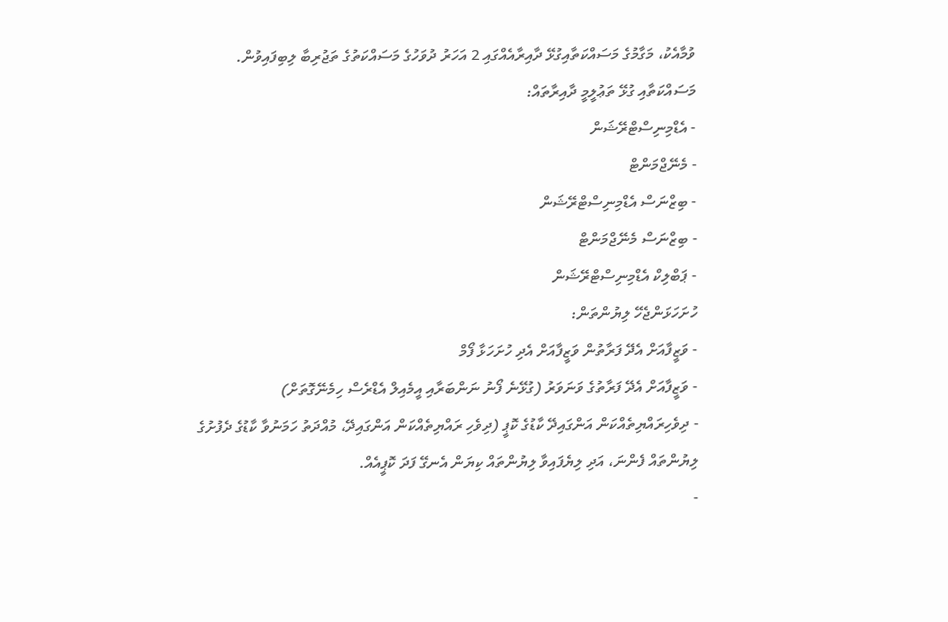ވުމާއެކު، މަގާމުގެ މަސައްކަތާއިގުޅޭ ދާއިރާއެއްގައި 2 އަހަރު ދުވަހުގެ މަސައްކަތުގެ ތަޖުރިބާ ލިބިފައިވުން.
މަސައްކަތާއި ގުޅޭ ތަޢުލީމީ ދާއިރާތައް:
- އެޑްމިނިސްޓްރޭޝަން
- މެނޭޖްމަންޓް
- ބިޒްނަސް އެޑްމިނިސްޓްރޭޝަން
- ބިޒްނަސް މެނޭޖްމަންޓް
- ޕަބްލިކް އެޑްމިނިސްޓްރޭޝަން
ހުށަހަޅަންޖެހޭ ލިޔުންތަން:
- ވަޒީފާއަށް އެދޭ ފަރާތުން ވަޒީފާއަށް އެދި ހުށަހަޅާ ފޯމް
- ވަޒީފާއަށް އެދޭ ފަރާތުގެ ވަނަވަރު (ގުޅޭނެ ފޯނު ނަންބަރާއި އީމެއިލް އެޑްރެސް ހިމެނޭގޮތަށް)
- ދިވެހިރައްޔިތެއްކަން އަންގައިދޭ ކާޑުގެ ކޮޕީ (ދިވެހި ރައްޔިތެއްކަން އަންގައިދޭ، މުއްދަތު ހަމަނުވާ ކާޑުގެ ދެފުށުގެ ލިޔުންތައް ފެންނަ، އަދި ލިޔެފައިވާ ލިޔުންތައް ކިޔަން އެނގޭ ފަދަ ކޮޕީއެއް.
-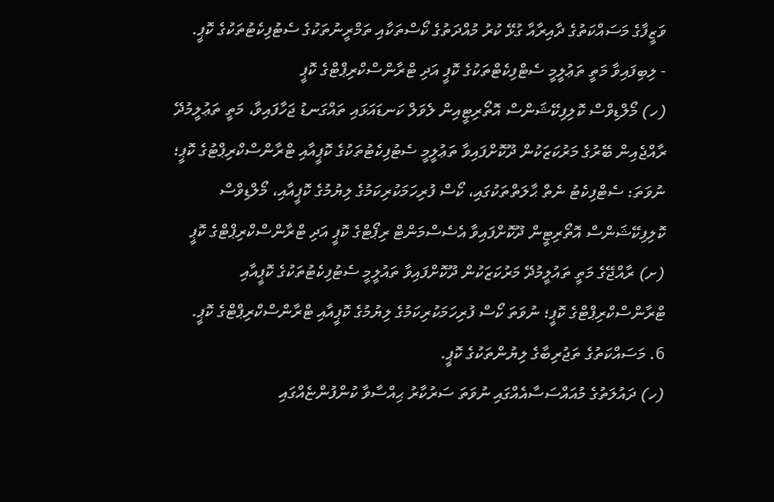ވަޒީފާގެ މަސައްކަތުގެ ދާއިރާއާ ގުޅޭ ކުރު މުއްދަތުގެ ކޯސްތަކާއި ތަމްރީނުތަކުގެ ސެޓުފިކެޓުތަކުގެ ކޮޕީ.
- ލިބިފައިވާ މަތީ ތަޢުލީމީ ސެޓްފިކެޓްތަކުގެ ކޮޕީ އަދި ޓްރާންސްކްރިޕްޓްގެ ކޮޕީ
(ހ) މޯލްޑިވްސް ކޮލިފިކޭޝަންސް އޮތޯރިޓީއިން ލެވަލް ކަނޑައަޅައި ތައްގަނޑު ޖަހާފައިވާ، މަތީ ތަޢުލީމުދޭ ރާއްޖެއިން ބޭރުގެ މަރުކަޒަކުން ދޫކޮށްފައިވާ ތަޢުލީމީ ސެޓުފިކެޓުތަކުގެ ކޮޕީއާއި ޓްރާންސްކްރިޕްޓުގެ ކޮޕީ؛ ނުވަތަ: ސެޓްފިކެޓު ނެތް ޙާލަތްތަކުގައި، ކޯސް ފުރިހަމަކުރިކަމުގެ ލިޔުމުގެ ކޮޕީއާއި، މޯލްޑިވްސް ކޮލިފިކޭޝަންސް އޮތޯރިޓީން ދޫކޮށްފައިވާ އެސެސްމަންޓް ރިޕޯޓްގެ ކޮޕީ އަދި ޓްރާންސްކްރިޕްޓްގެ ކޮޕީ
(ށ) ރާއްޖޭގެ މަތީ ތައުލީމުދޭ މަރުކަޒަކުން ދޫކޮށްފައިވާ ތައުލީމީ ސެޓުފިކެޓުތަކުގެ ކޮޕީއާއި ޓްރާންސްކްރިޕްޓްގެ ކޮޕީ؛ ނުވަތަ ކޯސް ފުރިހަމަކުރިކަމުގެ ލިޔުމުގެ ކޮޕީއާއި ޓްރާންސްކްރިޕްޓްގެ ކޮޕީ.
6. މަސައްކަތުގެ ތަޖުރިބާގެ ލިޔުންތަކުގެ ކޮޕީ.
(ހ) ދައުލަތުގެ މުއައްސަސާއެއްގައި ނުވަތަ ސަރުކާރު ޙިއްސާވާ ކުންފުންޏެއްގައި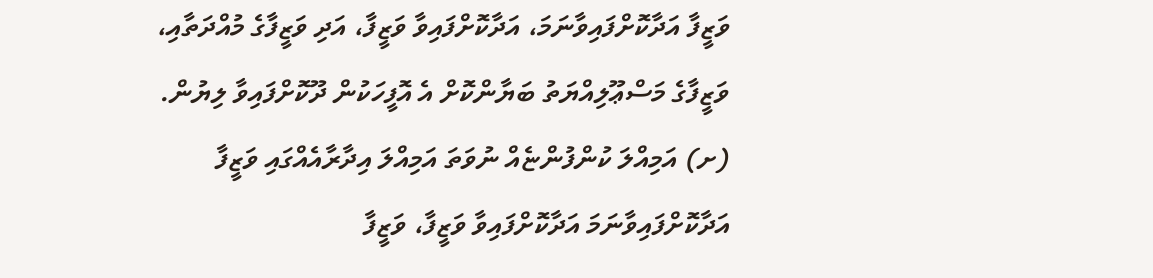ވަޒީފާ އަދާކޮށްފައިވާނަމަ، އަދާކޮށްފައިވާ ވަޒީފާ، އަދި ވަޒީފާގެ މުއްދަތާއި، ވަޒީފާގެ މަސްޢޫލިއްޔަތު ބަޔާންކޮށް އެ އޮފީހަކުން ދޫކޮށްފައިވާ ލިޔުން.
(ށ) އަމިއްލަ ކުންފުންޏެއް ނުވަތަ އަމިއްލަ އިދާރާއެއްގައި ވަޒީފާ އަދާކޮށްފައިވާނަމަ އަދާކޮށްފައިވާ ވަޒީފާ، ވަޒީފާ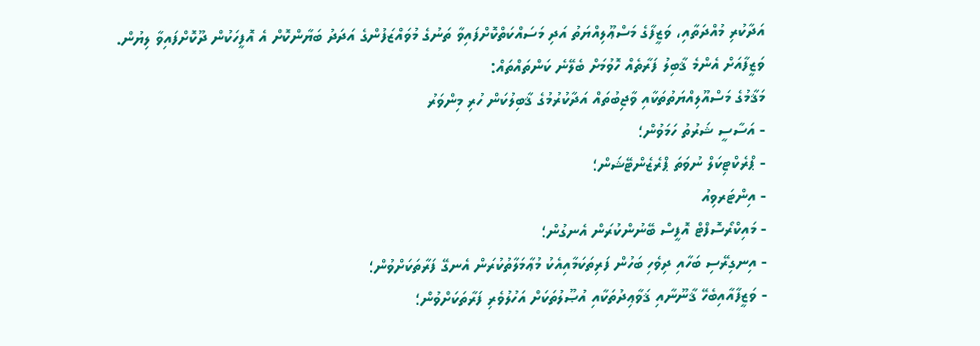އަދާކުރި މުއްދަތާއި، ވަޒީފާގެ މަސްޢޫލިއްޔަތު އަދި މަސައްކަތްކޮށްފައިވާ ތަނުގެ މުވައްޒަފުންގެ އަދަދު ބަޔާންކޮށް އެ އޮފީހަކުން ދޫކޮށްފައިވާ ލިޔުން.
ވަޒީފާއަށް އެންމެ ޤާބިލު ފަރާތެއް ހޮވުމަށް ބެލޭނެ ކަންތައްތައް:
މަޤާމުގެ މަސްއޫލިއްޔަތުތަކާއި ވާޖިބުތައް އަދާކުރުމުގެ ޤާބިލުކަން ހުރި މިންވަރު
- އަސާސީ ޝަރުތު ހަމަވުން؛
- ޕްރެކްޓިކަލް ނުވަތަ ޕްރެޒެންޓޭޝަން؛
- އިންޓަރވިއު
- މައިކްރޯސޮފްޓް އޮފީސް ބޭނުންކުރަން އެނގުން؛
- އިނގިރޭސި ބަހާއި ދިވެހި ބަހުން ފަރިތަކަމާއިއެކު މުޢާމަލާތުކުރަން އެނގޭ ފަރާތަކަށްވުން؛
- ވަޒީފާއާއިބެހޭ ޤާނޫނާއި ޤަވާޢިދުތަކާއި އުޞޫލުތަކަށް އަހުލުވެރި ފަރާތަކަށްވުން؛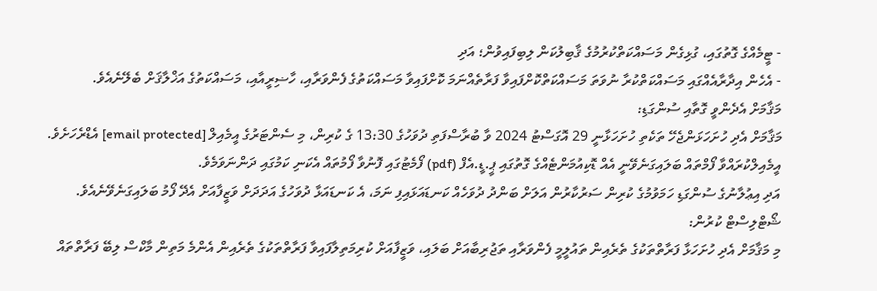- ޓީމެއްގެ ގޮތުގައި، ގުޅިގެން މަސައްކަތްކުރުމުގެ ޤާބިލުކަން ލިބިފައިވުން؛ އަދި
- އެހެން އިދާރާއެއްގައި މަސައްކަތްކުރާ ނުވަތަ މަސައްކަތްކޮށްފައިވާ ފަރާތެއްނަމަ ކޮށްފައިވާ މަސައްކަތުގެ ފެންވަރާއި، ހާޟިރީއާއި، މަސައްކަތުގެ އަޚްލާޤަށް ބެލޭނެއެވެ.
މަޤާމަށް އެދެންވީ ގޮތާއި ސުންގަޑި:
މަޤާމަށް އެދި ހުށަހަޅަންޖެހޭ ތަކެތި ހުށަހަޅާނީ 29 އޮގަސްޓު 2024 ވާ ބުރާސްފަތި ދުވަހުގެ 13:30 ގެ ކުރިން، މި ސެންޓަރުގެ އީމެއިލް [email protected] އެޑްރެހަށެވެ. އީމެއިލްކުރައްވާ ފޯމްތައް ބަލައިގަނެވޭނީ އެއް ޑޮކިއުމަންޓެއްގެ ގޮތުގައި ޕީ.ޑީ.އެފް (pdf) ފޯމެޓުގައި ފޮނުވާ ފޯމުތައް އެކަނި ކަމުގައި ދަންނަވަމެވެ.
އަދި އިޢުލާނުގެ ސުންގަޑި ހަމަވުމުގެ ކުރިން ސަރުކާރުން އަލަށް ބަންދު ދުވަހެއް ކަނޑައަޅައިފި ނަމަ، އެ ކަނޑައަޅާ ދުވަހުގެ އަދަދަށް ވަޒީފާއަށް އެދޭ ފޯމު ބަލައިގަނެވޭނެއެވެ.
ޝޯޓްލިސްޓް ކުރުން:
މި މަޤާމަށް އެދި ހުށަހަޅާ ފަރާތްތަކުގެ ތެރެއިން ތައުލީމީ ފެންވަރާއި ތަޖުރިބާއަށް ބަލައި، ވަޒީފާއަށް ކުރިމަތިލާފައިވާ ފަރާތްތަކުގެ ތެރެއިން އެންމެ މަތިން މާކްސް ލިބޭ ފަރާތްތައް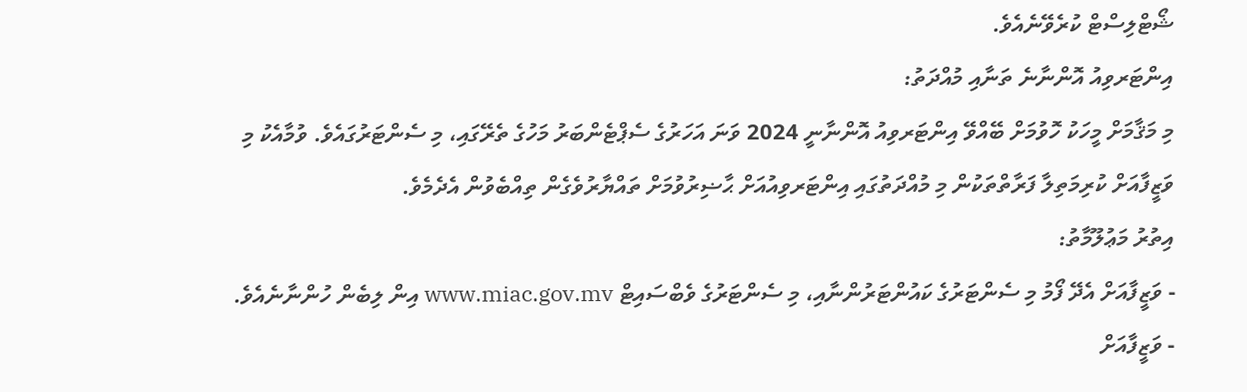ޝޯޓްލިސްޓް ކުރެވޭނެއެވެ.
އިންޓަރވިއު އޮންނާނެ ތަނާއި މުއްދަތު:
މި މަޤާމަށް މީހަކު ހޮވުމަށް ބޭއްވޭ އިންޓަރވިއު އޮންނާނީ 2024 ވަނަ އަހަރުގެ ސެޕްޓެންބަރު މަހުގެ ތެރޭގައި، މި ސެންޓަރުގައެވެ. ވުމާއެކު މި ވަޒީފާއަށް ކުރިމަތިލާ ފަރާތްތަކުން މި މުއްދަތުގައި އިންޓަރވިއުއަށް ޙާޟިރުވުމަށް ތައްޔާރުވެގެން ތިއްބެވުން އެދެމެވެ.
އިތުރު މަޢުލޫމާތު:
- ވަޒީފާއަށް އެދޭ ފޯމު މި ސެންޓަރުގެ ކައުންޓަރުންނާއި، މި ސެންޓަރުގެ ވެބްސައިޓް www.miac.gov.mv އިން ލިބެން ހުންނާނެއެވެ.
- ވަޒީފާއަށް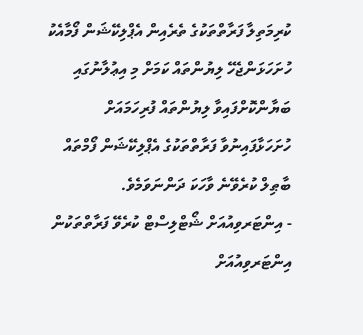ކުރިމަތިލާ ފަރާތްތަކުގެ ތެރެއިން އެޕްލިކޭޝަން ފޯމާއެކު ހުށަހަޅަންޖެހޭ ލިޔުންތައް ކަމަށް މި އިޢުލާނުގައި ބަޔާންކޮށްފައިވާ ލިޔުންތައް ފުރިހަމައަށް ހުށަހަޅާފައިނުވާ ފަރާތްތަކުގެ އެޕްލިކޭޝަން ފޯމްތައް ބާޠިލް ކުރެވޭނެ ވާހަކަ ދަންނަވަމެވެ.
- އިންޓަރވިއުއަށް ޝޯޓްލިސްޓް ކުރެވޭ ފަރާތްތަކުން އިންޓަރވިއުއަށް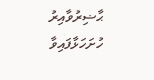ޙާޟިރުވާއިރު ހުށަހަޅާފައިވާ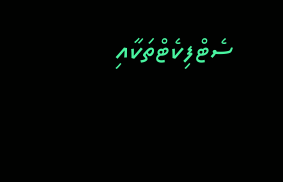ސެޓްފިކެޓްތަކާއި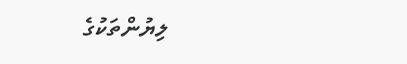ލިޔުންތަކުގެ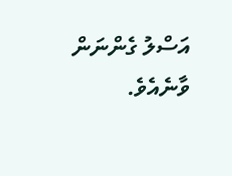އަސްލު ގެންނަން ވާނެއެވެ.